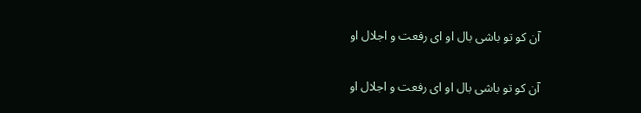آن کو تو باشی بال او ای رفعت و اجلال او

آن کو تو باشی بال او ای رفعت و اجلال او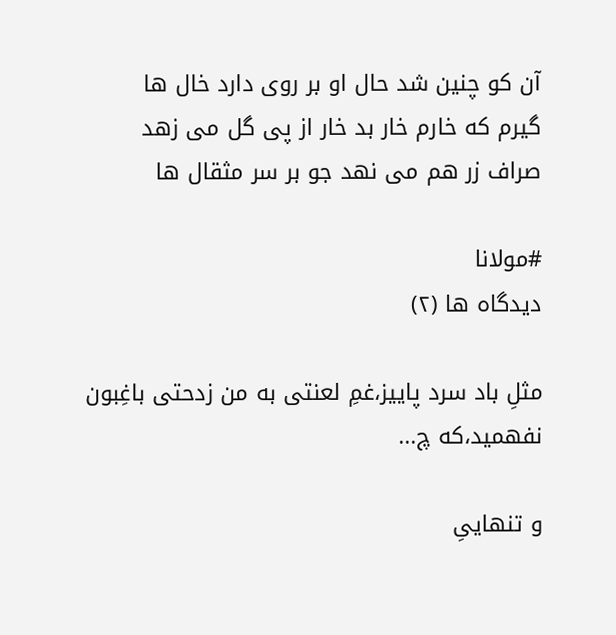آن کو چنین شد حال او بر روی دارد خال ها
گیرم که خارم خار بد خار از پی گل می زهد
صراف زر هم می نهد جو بر سر مثقال ها

#مولانا
دیدگاه ها (۲)

مثلِ باد سرد پاییز،غمِ لعنتی به من زدحتی باغِبون نفهمید،که چ...

و تنهاییِ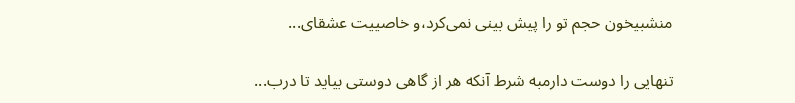منشبیخون حجم تو را پیش بینی نمی‌کرد،و خاصییت عشقای...

تنهایی را دوست دارمبه شرط آنکه هر از گاهی دوستی بیاید تا درب...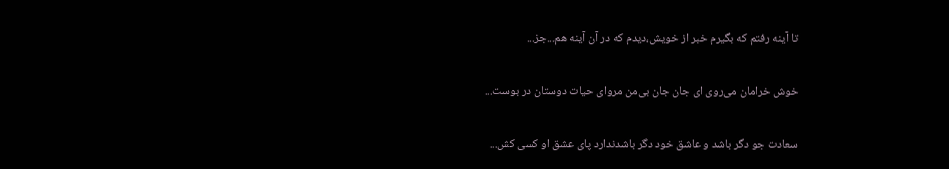تا آینه رفتم که بگیرم خبر از خویش،دیدم که در آن آینه هم...جز...

خوش خرامان می‌روی ای جان جان بی‌من مروای حیات دوستان در بوست...

سعادت جو دگر باشد و عاشق خود دگر باشدندارد پای عشق او کسی کش...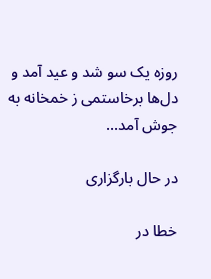روزه يک سو شد و عيد آمد و دل‌ها برخاستمی ز خمخانه به جوش آمد...

در حال بارگزاری

خطا در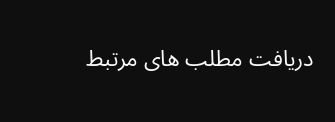دریافت مطلب های مرتبط